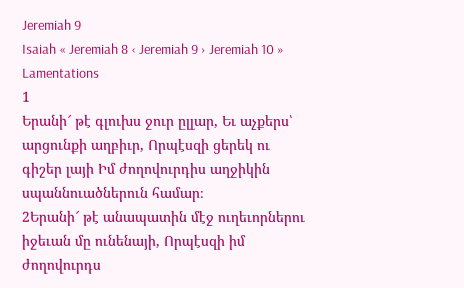Jeremiah 9
Isaiah « Jeremiah 8 ‹ Jeremiah 9 › Jeremiah 10 » Lamentations
1
Երանի՜ թէ գլուխս ջուր ըլլար, Եւ աչքերս՝ արցունքի աղբիւր, Որպէսզի ցերեկ ու գիշեր լայի Իմ ժողովուրդիս աղջիկին սպաննուածներուն համար։
2Երանի՜ թէ անապատին մէջ ուղեւորներու իջեւան մը ունենայի, Որպէսզի իմ ժողովուրդս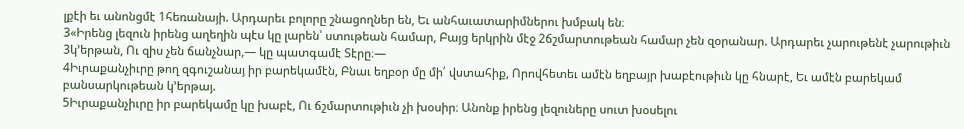լքէի եւ անոնցմէ 1հեռանայի. Արդարեւ բոլորը շնացողներ են, Եւ անհաւատարիմներու խմբակ են։
3«Իրենց լեզուն իրենց աղեղին պէս կը լարեն՝ ստութեան համար, Բայց երկրին մէջ 2ճշմարտութեան համար չեն զօրանար. Արդարեւ չարութենէ չարութիւն 3կ’երթան, Ու զիս չեն ճանչնար,— կը պատգամէ Տէրը։—
4Իւրաքանչիւրը թող զգուշանայ իր բարեկամէն, Բնաւ եղբօր մը մի՛ վստահիք, Որովհետեւ ամէն եղբայր խաբէութիւն կը հնարէ, Եւ ամէն բարեկամ բանսարկութեան կ’երթայ.
5Իւրաքանչիւրը իր բարեկամը կը խաբէ, Ու ճշմարտութիւն չի խօսիր։ Անոնք իրենց լեզուները սուտ խօսելու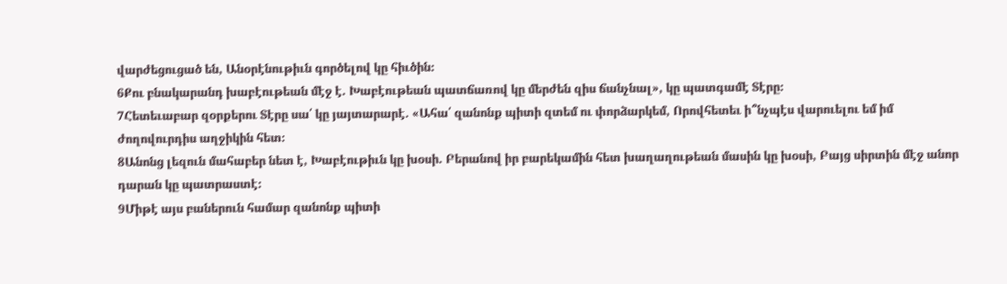վարժեցուցած են, Անօրէնութիւն գործելով կը հիւծին։
6Քու բնակարանդ խաբէութեան մէջ է. Խաբէութեան պատճառով կը մերժեն զիս ճանչնալ», կը պատգամէ Տէրը։
7Հետեւաբար զօրքերու Տէրը սա՛ կը յայտարարէ. «Ահա՛ զանոնք պիտի զտեմ ու փորձարկեմ, Որովհետեւ ի՞նչպէս վարուելու եմ իմ ժողովուրդիս աղջիկին հետ։
8Անոնց լեզուն մահաբեր նետ է, Խաբէութիւն կը խօսի. Բերանով իր բարեկամին հետ խաղաղութեան մասին կը խօսի, Բայց սիրտին մէջ անոր դարան կը պատրաստէ։
9Միթէ այս բաներուն համար զանոնք պիտի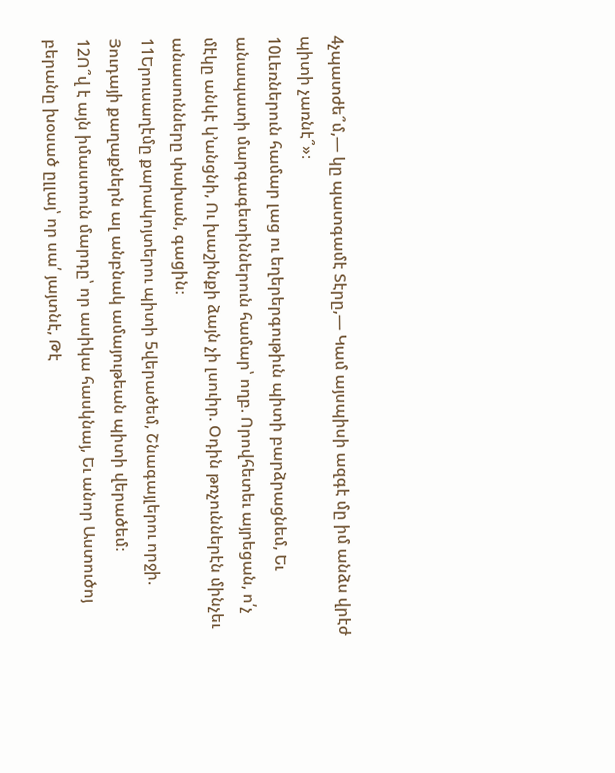4չպատժե՞մ,— կը պատգամէ Տէրը,— Կամ այսպիսի ազգէ մը իմ անձս վրէժ պիտի չառնէ՞»։
10Լեռներուն համար լաց ու եղերերգութիւն պիտի բարձրացնեմ, Եւ անապատի մարգագետիններուն համար՝ ողբ. Որովհետեւ այրեցան, ո՛չ մէկը անկէ կ’անցնի, Ու խաշինքի ձայն չի լսուիր. Օդին թռչուններէն մինչեւ անասունները փախան, գացին։
11Երուսաղէմը քարակոյտերու պիտի 5վերածեմ, Շնագայլերու որջի. Յուդայի քաղաքներն ալ անբնակ ամայութեան պիտի վերածեմ։
12Ո՞վ է այն իմաստուն մարդը՝ որ ասիկա հասկնայ, Եւ անոր Աստուծոյ բերանը խօսած ըլլայ՝ որ սա՛ յայտնէ, Թէ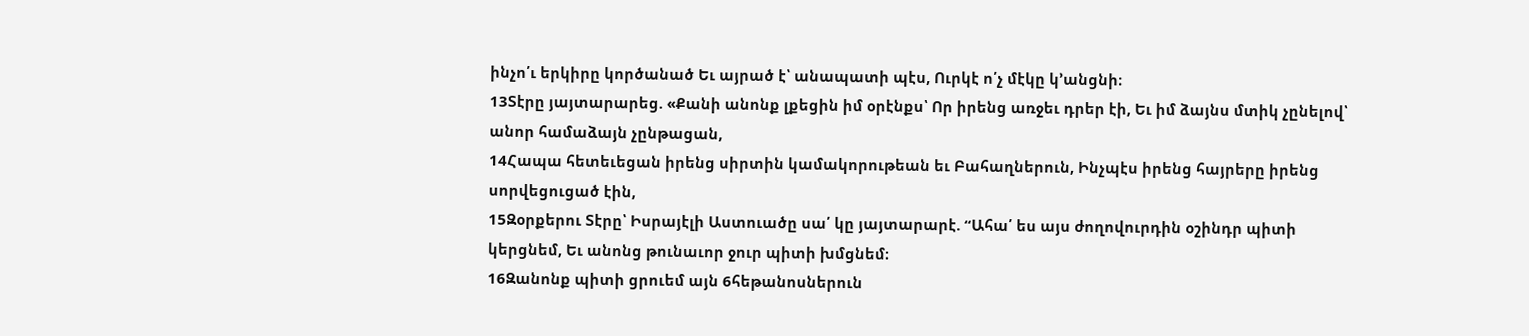ինչո՛ւ երկիրը կործանած Եւ այրած է՝ անապատի պէս, Ուրկէ ո՛չ մէկը կ’անցնի։
13Տէրը յայտարարեց. «Քանի անոնք լքեցին իմ օրէնքս՝ Որ իրենց առջեւ դրեր էի, Եւ իմ ձայնս մտիկ չընելով՝ անոր համաձայն չընթացան,
14Հապա հետեւեցան իրենց սիրտին կամակորութեան եւ Բահաղներուն, Ինչպէս իրենց հայրերը իրենց սորվեցուցած էին,
15Զօրքերու Տէրը՝ Իսրայէլի Աստուածը սա՛ կը յայտարարէ. “Ահա՛ ես այս ժողովուրդին օշինդր պիտի կերցնեմ, Եւ անոնց թունաւոր ջուր պիտի խմցնեմ։
16Զանոնք պիտի ցրուեմ այն 6հեթանոսներուն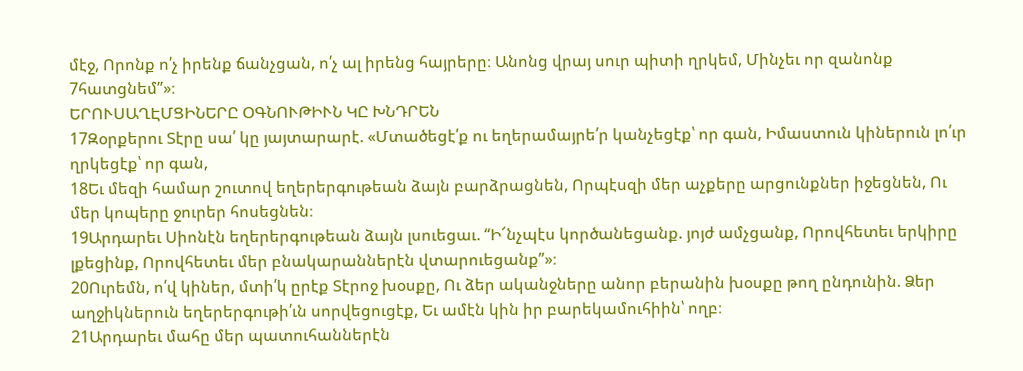մէջ, Որոնք ո՛չ իրենք ճանչցան, ո՛չ ալ իրենց հայրերը։ Անոնց վրայ սուր պիտի ղրկեմ, Մինչեւ որ զանոնք 7հատցնեմ”»։
ԵՐՈՒՍԱՂԷՄՑԻՆԵՐԸ ՕԳՆՈՒԹԻՒՆ ԿԸ ԽՆԴՐԵՆ
17Զօրքերու Տէրը սա՛ կը յայտարարէ. «Մտածեցէ՛ք ու եղերամայրե՛ր կանչեցէք՝ որ գան, Իմաստուն կիներուն լո՛ւր ղրկեցէք՝ որ գան,
18Եւ մեզի համար շուտով եղերերգութեան ձայն բարձրացնեն, Որպէսզի մեր աչքերը արցունքներ իջեցնեն, Ու մեր կոպերը ջուրեր հոսեցնեն։
19Արդարեւ Սիոնէն եղերերգութեան ձայն լսուեցաւ. “Ի՜նչպէս կործանեցանք. յոյժ ամչցանք, Որովհետեւ երկիրը լքեցինք, Որովհետեւ մեր բնակարաններէն վտարուեցանք”»։
20Ուրեմն, ո՛վ կիներ, մտի՛կ ըրէք Տէրոջ խօսքը, Ու ձեր ականջները անոր բերանին խօսքը թող ընդունին. Ձեր աղջիկներուն եղերերգութի՛ւն սորվեցուցէք, Եւ ամէն կին իր բարեկամուհիին՝ ողբ։
21Արդարեւ մահը մեր պատուհաններէն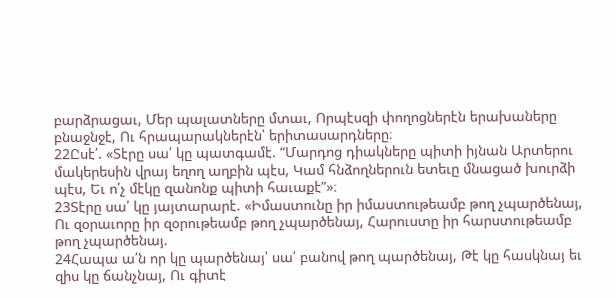բարձրացաւ, Մեր պալատները մտաւ, Որպէսզի փողոցներէն երախաները բնաջնջէ, Ու հրապարակներէն՝ երիտասարդները։
22Ըսէ՛. «Տէրը սա՛ կը պատգամէ. “Մարդոց դիակները պիտի իյնան Արտերու մակերեսին վրայ եղող աղբին պէս, Կամ հնձողներուն ետեւը մնացած խուրձի պէս, Եւ ո՛չ մէկը զանոնք պիտի հաւաքէ”»։
23Տէրը սա՛ կը յայտարարէ. «Իմաստունը իր իմաստութեամբ թող չպարծենայ, Ու զօրաւորը իր զօրութեամբ թող չպարծենայ, Հարուստը իր հարստութեամբ թող չպարծենայ.
24Հապա ա՛ն որ կը պարծենայ՝ սա՛ բանով թող պարծենայ, Թէ կը հասկնայ եւ զիս կը ճանչնայ, Ու գիտէ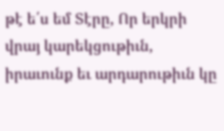թէ ե՛ս եմ Տէրը, Որ երկրի վրայ կարեկցութիւն, իրաւունք եւ արդարութիւն կը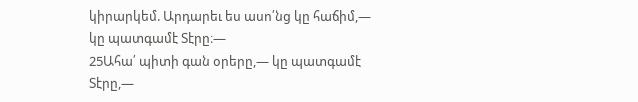կիրարկեմ. Արդարեւ ես ասո՛նց կը հաճիմ,— կը պատգամէ Տէրը։—
25Ահա՛ պիտի գան օրերը,— կը պատգամէ Տէրը,—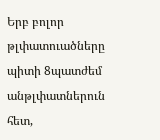Երբ բոլոր թլփատուածները պիտի 8պատժեմ անթլփատներուն հետ,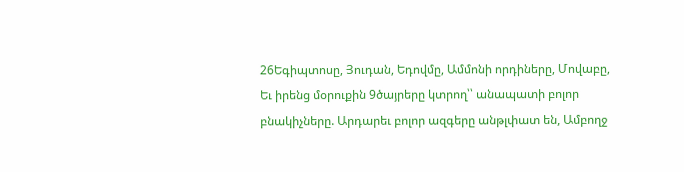26Եգիպտոսը, Յուդան, Եդովմը, Ամմոնի որդիները, Մովաբը, Եւ իրենց մօրուքին 9ծայրերը կտրող՝՝ անապատի բոլոր բնակիչները. Արդարեւ բոլոր ազգերը անթլփատ են, Ամբողջ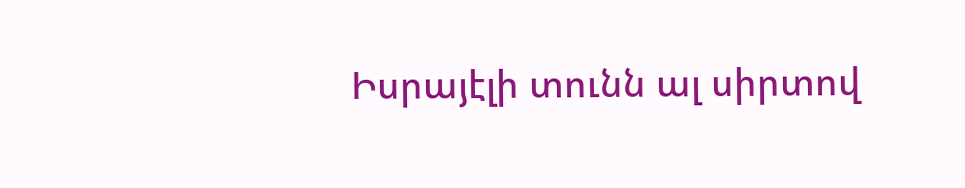Իսրայէլի տունն ալ սիրտով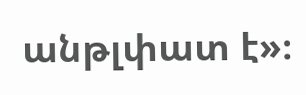անթլփատ է»։